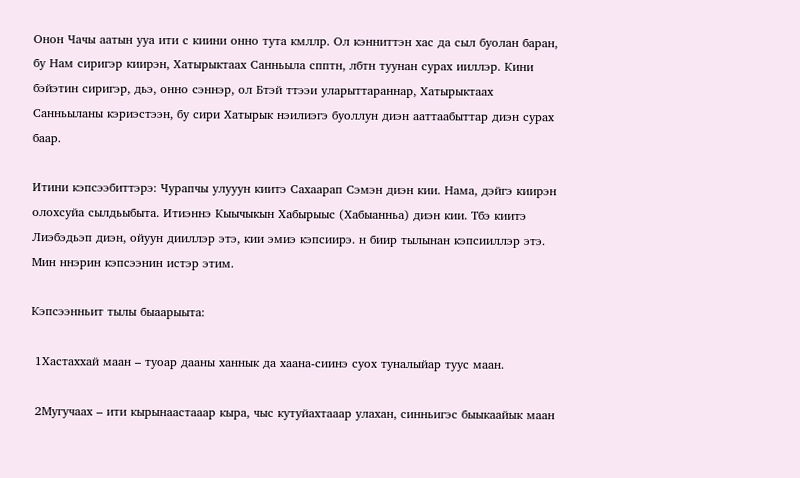Онон Чачы аатын ууа ити с киини онно тута кмллр. Ол кэнниттэн хас да сыл буолан баран, бу Нам сиригэр киирэн, Хатырыктаах Санньыла спптн, лбтн туунан сурах ииллэр. Кини бэйэтин сиригэр, дьэ, онно сэннэр, ол Бтэй ттээи уларыттараннар, Хатырыктаах Санньыланы кэриэстээн, бу сири Хатырык нэилиэгэ буоллун диэн ааттаабыттар диэн сурах баар.

Итини кэпсээбиттэрэ: Чурапчы улууун киитэ Сахаарап Сэмэн диэн кии. Нама, дэйгэ киирэн олохсуйа сылдьыбыта. Итиэннэ Кыычыкын Хабырыыс (Хабыанньа) диэн кии. Тбэ киитэ Лиэбэдьэп диэн, ойуун дииллэр этэ, кии эмиэ кэпсиирэ. н биир тылынан кэпсииллэр этэ. Мин ннэрин кэпсээнин истэр этим.

Кэпсээнньит тылы быаарыыта:

 1Хастаххай маан – туоар дааны ханнык да хаана-сиинэ суох туналыйар туус маан.

 2Мугучаах – ити кырынаастааар кыра, чыс кутуйахтааар улахан, синньигэс быыкаайык маан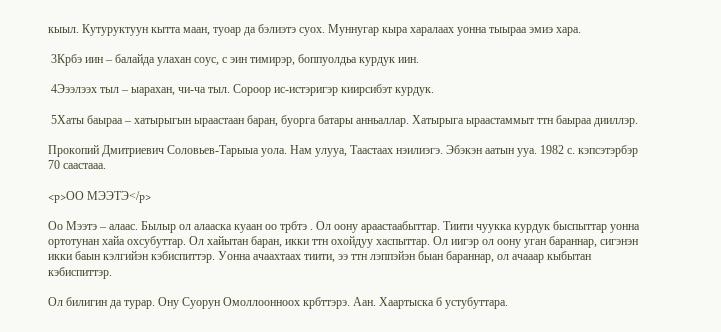кыыл. Кутуруктуун кытта маан, туоар да бэлиэтэ суох. Муннугар кыра харалаах уонна тыыраа эмиэ хара.

 3Крбэ иин – балайда улахан соус, с эин тимирэр, боппуолдьа курдук иин.

 4Эээлээх тыл – ыарахан, чи-ча тыл. Сороор ис-истэригэр киирсибэт курдук.

 5Хаты баыраа – хатырыгын ыраастаан баран, буорга батары анньаллар. Хатырыга ыраастаммыт ттн баыраа дииллэр.

Прокопий Дмитриевич Соловьев-Тарыыа уола. Нам улууа, Таастаах нэилиэгэ. Эбэкэн аатын ууа. 1982 с. кэпсэтэрбэр 70 саастааа.

<p>ОО МЭЭТЭ</p>

Оо Мээтэ – алаас. Былыр ол алааска куаан оо трбтэ . Ол оону араастаабыттар. Тиити чуукка курдук быспыттар уонна ортотунан хайа охсубуттар. Ол хайытан баран, икки ттн охойдуу хаспыттар. Ол иигэр ол оону уган бараннар, сигэнэн икки баын кэлгийэн кэбиспиттэр. Уонна ачаахтаах тиити, ээ ттн лэппэйэн быан бараннар, ол ачааар кыбытан кэбиспиттэр.

Ол билигин да турар. Ону Суорун Омоллоонноох крбттэрэ. Аан. Хаартыска б устубуттара.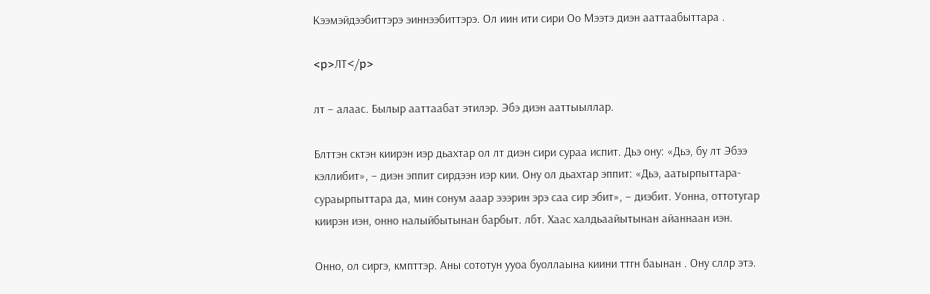Кээмэйдээбиттэрэ эиннээбиттэрэ. Ол иин ити сири Оо Мээтэ диэн ааттаабыттара .

<p>ЛТ</p>

лт – алаас. Былыр ааттаабат этилэр. Эбэ диэн ааттыыллар.

Блттэн сктэн киирэн иэр дьахтар ол лт диэн сири сураа испит. Дьэ ону: «Дьэ, бу лт Эбээ кэллибит», – диэн эппит сирдээн иэр кии. Ону ол дьахтар эппит: «Дьэ, аатырпыттара-сураырпыттара да, мин сонум ааар эээрин эрэ саа сир эбит», – диэбит. Уонна, оттотугар киирэн иэн, онно налыйбытынан барбыт. лбт. Хаас халдьаайытынан айаннаан иэн.

Онно, ол сиргэ, кмпттэр. Аны сототун ууоа буоллаына киини ттгн баынан . Ону сллр этэ.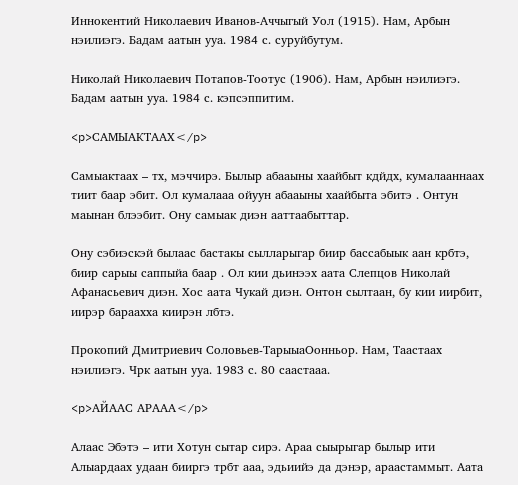Иннокентий Николаевич Иванов-Аччыгый Уол (1915). Нам, Арбын нэилиэгэ. Бадам аатын ууа. 1984 с. суруйбутум.

Николай Николаевич Потапов-Тоотус (1906). Нам, Арбын нэилиэгэ. Бадам аатын ууа. 1984 с. кэпсэппитим.

<p>САМЫАКТААХ</p>

Самыактаах – тх, мэччирэ. Былыр абааыны хаайбыт кдйдх, кумалааннаах тиит баар эбит. Ол кумалааа ойуун абааыны хаайбыта эбитэ . Онтун маынан блээбит. Ону самыак диэн ааттаабыттар.

Ону сэбиэскэй былаас бастакы сылларыгар биир бассабыык аан крбтэ, биир сарыы саппыйа баар . Ол кии дьинээх аата Слепцов Николай Афанасьевич диэн. Хос аата Чукай диэн. Онтон сылтаан, бу кии иирбит, иирэр бараахха киирэн лбтэ.

Прокопий Дмитриевич Соловьев-ТарыыаОонньор. Нам, Таастаах нэилиэгэ. Чрк аатын ууа. 1983 с. 80 саастааа.

<p>АЙААС АРААА</p>

Алаас Эбэтэ – ити Хотун сытар сирэ. Араа сыырыгар былыр ити Алыардаах удаан бииргэ трбт ааа, эдьиийэ да дэнэр, араастаммыт. Аата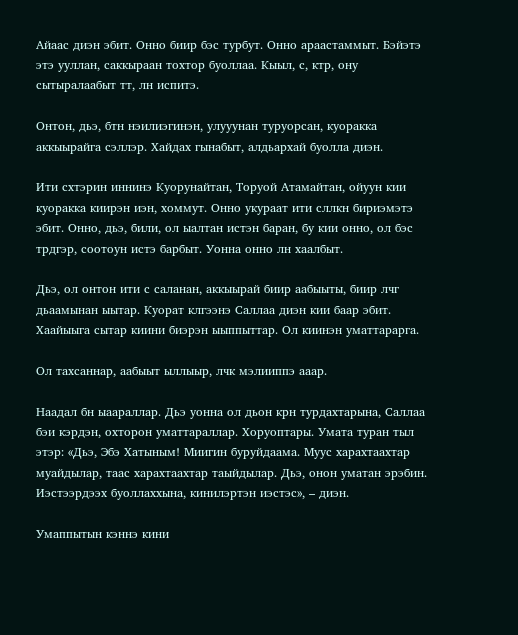Айаас диэн эбит. Онно биир бэс турбут. Онно араастаммыт. Бэйэтэ этэ ууллан, саккыраан тохтор буоллаа. Кыыл, с, ктр, ону сытыралаабыт тт, лн испитэ.

Онтон, дьэ, бтн нэилиэгинэн, улууунан туруорсан, куоракка аккыырайга сэллэр. Хайдах гынабыт, алдьархай буолла диэн.

Ити схтэрин иннинэ Куорунайтан, Торуой Атамайтан, ойуун кии куоракка киирэн иэн, хоммут. Онно укураат ити сллкн бириэмэтэ эбит. Онно, дьэ, били, ол ыалтан истэн баран, бу кии онно, ол бэс трдгэр, соотоун истэ барбыт. Уонна онно лн хаалбыт.

Дьэ, ол онтон ити с саланан, аккыырай биир аабыыты, биир лчг дьаамынан ыытар. Куорат клгээнэ Саллаа диэн кии баар эбит. Хаайыыга сытар киини биэрэн ыыппыттар. Ол киинэн уматтарарга.

Ол тахсаннар, аабыыт ыллыыр, лчк мэлииппэ ааар.

Наадал бн ыаараллар. Дьэ уонна ол дьон крн турдахтарына, Саллаа бэи кэрдэн, охторон уматтараллар. Хоруоптары. Умата туран тыл этэр: «Дьэ, Эбэ Хатыным! Миигин буруйдаама. Муус харахтаахтар муайдылар, таас харахтаахтар таыйдылар. Дьэ, онон уматан эрэбин. Иэстээрдээх буоллаххына, кинилэртэн иэстэс», – диэн.

Умаппытын кэннэ кини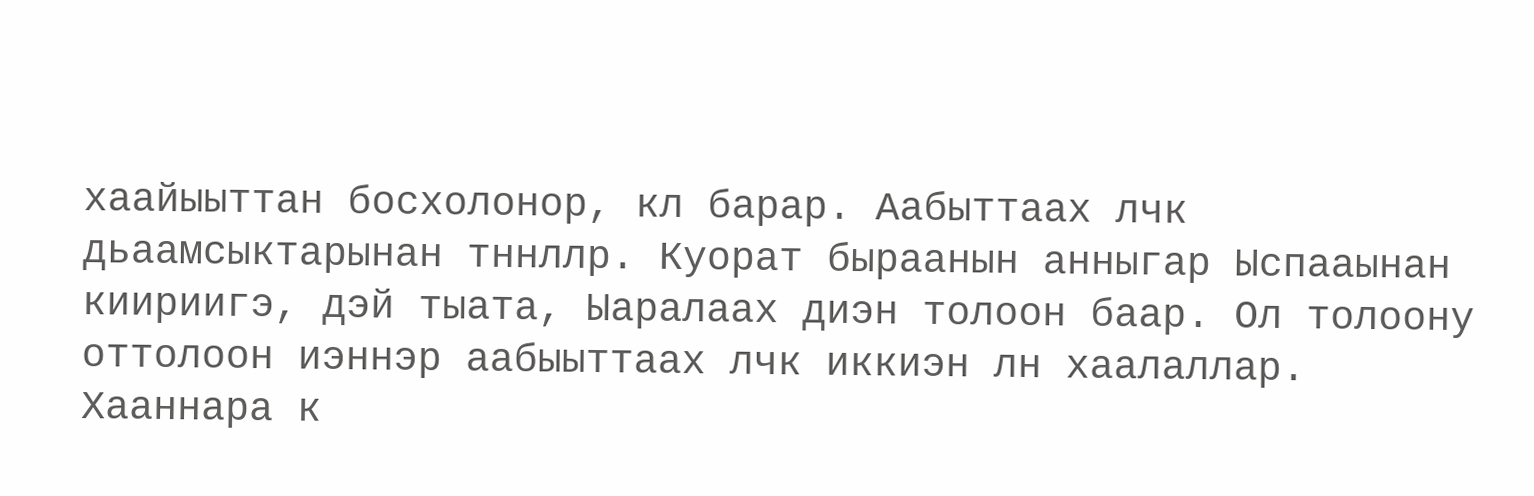хаайыыттан босхолонор, кл барар. Аабыттаах лчк дьаамсыктарынан тннллр. Куорат быраанын анныгар Ыспааынан киириигэ, дэй тыата, Ыаралаах диэн толоон баар. Ол толоону оттолоон иэннэр аабыыттаах лчк иккиэн лн хаалаллар. Хааннара к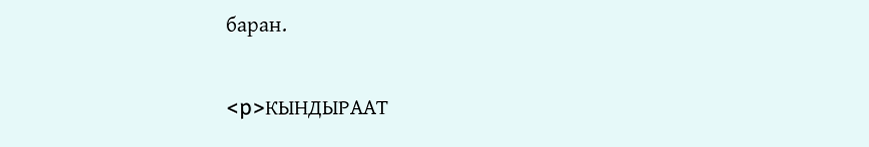баран.

<p>КЫНДЫРААТ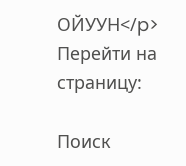ОЙУУН</p>
Перейти на страницу:

Поиск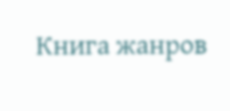Книга жанров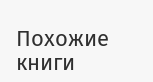Похожие книги